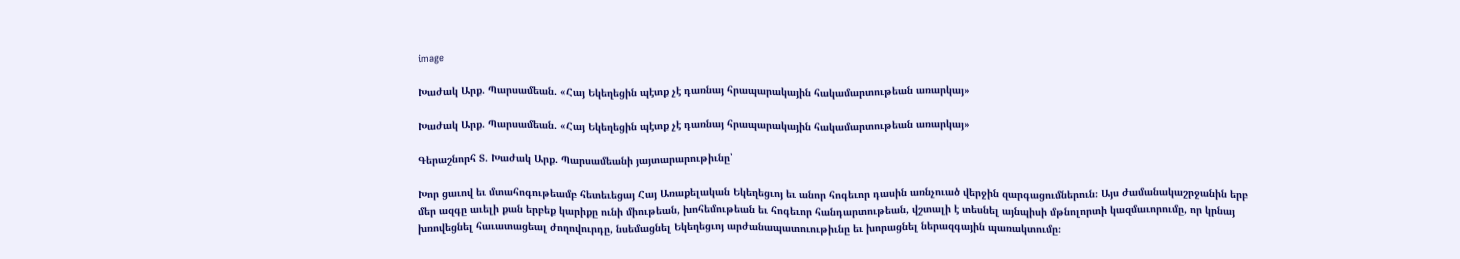image

Խաժակ Արք. Պարսամեան. «Հայ Եկեղեցին պէտք չէ դառնայ հրապարակային հակամարտութեան առարկայ»

Խաժակ Արք. Պարսամեան. «Հայ Եկեղեցին պէտք չէ դառնայ հրապարակային հակամարտութեան առարկայ»

Գերաշնորհ Տ. Խաժակ Արք. Պարսամեանի յայտարարութիւնը՝

Խոր ցաւով եւ մտահոգութեամբ հետեւեցայ Հայ Առաքելական Եկեղեցւոյ եւ անոր հոգեւոր դասին առնչուած վերջին զարգացումներուն։ Այս ժամանակաշրջանին երբ մեր ազգը աւելի քան երբեք կարիքը ունի միութեան, խոհեմութեան եւ հոգեւոր հանդարտութեան, վշտալի է տեսնել այնպիսի մթնոլորտի կազմաւորումը, որ կրնայ խռովեցնել հաւատացեալ ժողովուրդը, նսեմացնել Եկեղեցւոյ արժանապատուութիւնը եւ խորացնել ներազգային պառակտումը։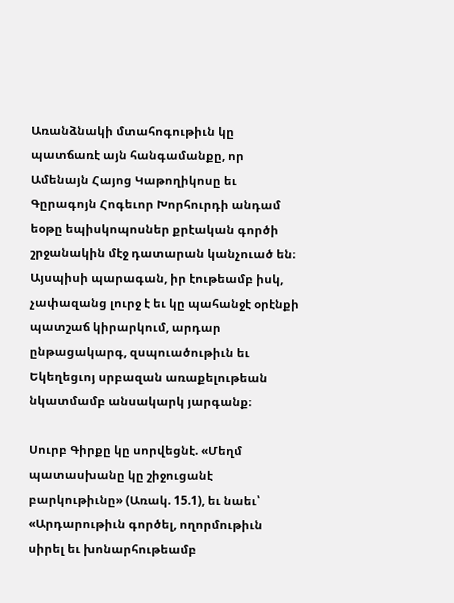Առանձնակի մտահոգութիւն կը պատճառէ այն հանգամանքը, որ Ամենայն Հայոց Կաթողիկոսը եւ Գըրագոյն Հոգեւոր Խորհուրդի անդամ եօթը եպիսկոպոսներ քրէական գործի շրջանակին մէջ դատարան կանչուած են։ Այսպիսի պարագան, իր էութեամբ իսկ, չափազանց լուրջ է եւ կը պահանջէ օրէնքի պատշաճ կիրարկում, արդար ընթացակարգ, զսպուածութիւն եւ Եկեղեցւոյ սրբազան առաքելութեան նկատմամբ անսակարկ յարգանք։

Սուրբ Գիրքը կը սորվեցնէ. «Մեղմ պատասխանը կը շիջուցանէ բարկութիւնը» (Առակ. 15.1), եւ նաեւ՝ «Արդարութիւն գործել, ողորմութիւն սիրել եւ խոնարհութեամբ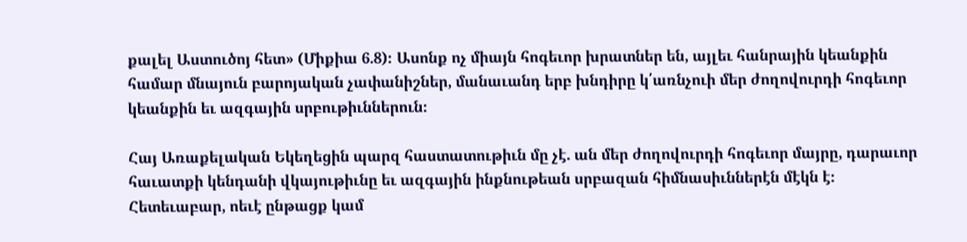քալել Աստուծոյ հետ» (Միքիա 6.8)։ Ասոնք ոչ միայն հոգեւոր խրատներ են, այլեւ հանրային կեանքին համար մնայուն բարոյական չափանիշներ, մանաւանդ երբ խնդիրը կ՛առնչուի մեր ժողովուրդի հոգեւոր կեանքին եւ ազգային սրբութիւններուն։

Հայ Առաքելական Եկեղեցին պարզ հաստատութիւն մը չէ. ան մեր ժողովուրդի հոգեւոր մայրը, դարաւոր հաւատքի կենդանի վկայութիւնը եւ ազգային ինքնութեան սրբազան հիմնասիւններէն մէկն է։ Հետեւաբար, ոեւէ ընթացք կամ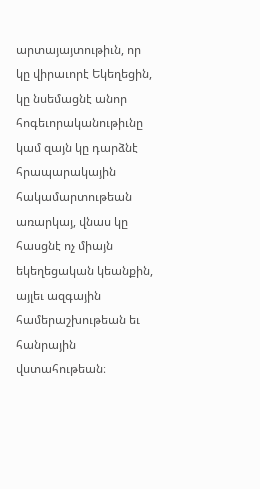արտայայտութիւն, որ կը վիրաւորէ Եկեղեցին, կը նսեմացնէ անոր հոգեւորականութիւնը կամ զայն կը դարձնէ հրապարակային հակամարտութեան առարկայ, վնաս կը հասցնէ ոչ միայն եկեղեցական կեանքին, այլեւ ազգային համերաշխութեան եւ հանրային վստահութեան։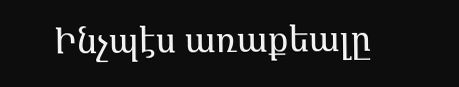Ինչպէս առաքեալը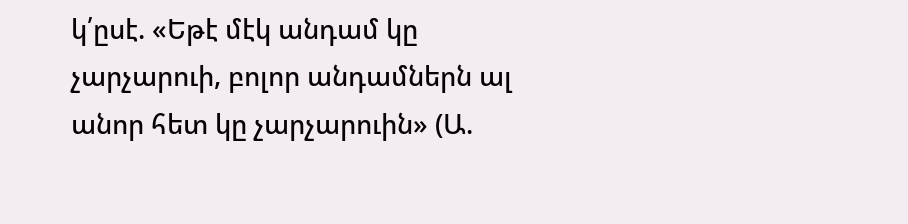կ՛ըսէ. «Եթէ մէկ անդամ կը չարչարուի, բոլոր անդամներն ալ անոր հետ կը չարչարուին» (Ա.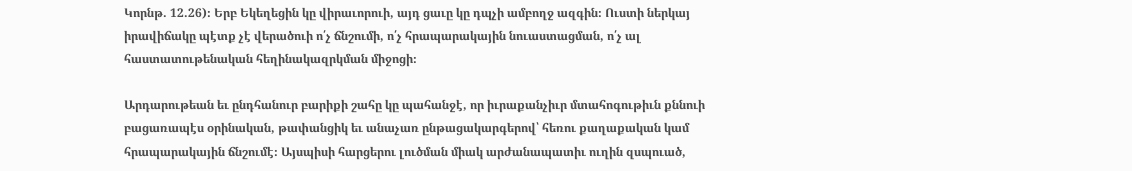Կորնթ. 12.26)։ Երբ Եկեղեցին կը վիրաւորուի, այդ ցաւը կը դպչի ամբողջ ազգին։ Ուստի ներկայ իրավիճակը պէտք չէ վերածուի ո՛չ ճնշումի, ո՛չ հրապարակային նուաստացման, ո՛չ ալ հաստատութենական հեղինակազրկման միջոցի։

Արդարութեան եւ ընդհանուր բարիքի շահը կը պահանջէ, որ իւրաքանչիւր մտահոգութիւն քննուի բացառապէս օրինական, թափանցիկ եւ անաչառ ընթացակարգերով՝ հեռու քաղաքական կամ հրապարակային ճնշումէ։ Այսպիսի հարցերու լուծման միակ արժանապատիւ ուղին զսպուած,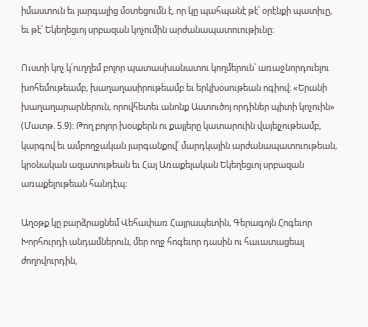իմաստուն եւ յարգալից մօտեցումն է, որ կը պահպանէ թէ՛ օրէնքի պատիւը, եւ թէ՛ Եկեղեցւոյ սրբազան կոչումին արժանապատուութիւնը։

Ուստի կոչ կ՛ուղղեմ բոլոր պատասխանատու կողմերուն՝ առաջնորդուելու խոհեմութեամբ, խաղաղասիրութեամբ եւ երկխօսութեան ոգիով։ «Երանի խաղաղարարներուն, որովհետեւ անոնք Աստուծոյ որդիներ պիտի կոչուին» (Մատթ. 5.9)։ Թող բոլոր խօսքերն ու քայլերը կատարուին վայելչութեամբ, կարգով եւ ամբողջական յարգանքով՝ մարդկային արժանապատուութեան, կրօնական ազատութեան եւ Հայ Առաքելական Եկեղեցւոյ սրբազան առաքելութեան հանդէպ։

Աղօթք կը բարձրացնեմ Վեհափառ Հայրապետին, Գերագոյն Հոգեւոր Խորհուրդի անդամներուն, մեր ողջ հոգեւոր դասին ու հաւատացեալ ժողովուրդին,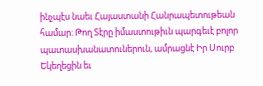ինչպէս նաեւ Հայաստանի Հանրապետութեան համար։ Թող Տէրը իմաստութիւն պարգեւէ բոլոր պատասխանատուներուն, ամրացնէ Իր Սուրբ Եկեղեցին եւ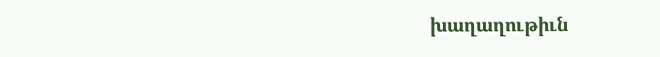խաղաղութիւն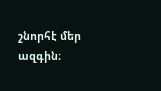շնորհէ մեր ազգին։